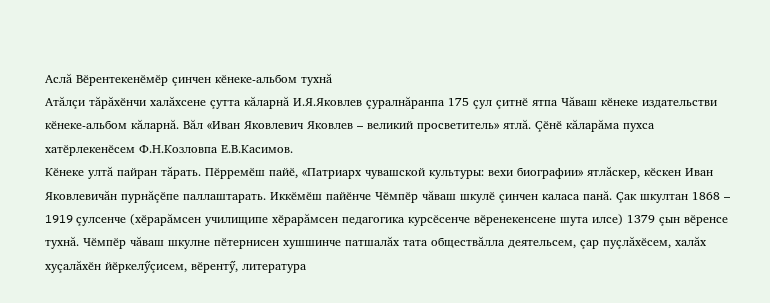Аслă Вӗрентекенӗмӗр çинчен кӗнеке-альбом тухнă
Атăлçи тăрăхӗнчи халăхсене çутта кăларнă И.Я.Яковлев çуралнăранпа 175 çул çитнӗ ятпа Чăваш кӗнеке издательстви кӗнеке-альбом кăларнă. Вăл «Иван Яковлевич Яковлев – великий просветитель» ятлă. Çӗнӗ кăларăма пухса хатӗрлекенӗсем Ф.Н.Козловпа Е.В.Касимов.
Кӗнеке ултă пайран тăрать. Пӗрремӗш пайӗ, «Патриарх чувашской культуры: вехи биографии» ятлăскер, кӗскен Иван Яковлевичăн пурнăçӗпе паллаштарать. Иккӗмӗш пайӗнче Чӗмпӗр чăваш шкулӗ çинчен каласа панă. Çак шкултан 1868 – 1919 çулсенче (хӗрарăмсен училищипе хӗрарăмсен педагогика курсӗсенче вӗренекенсене шута илсе) 1379 çын вӗренсе тухнă. Чӗмпӗр чăваш шкулне пӗтернисен хушшинче патшалăх тата обществăлла деятельсем, çар пуçлăхӗсем, халăх хуçалăхӗн йӗркелӳçисем, вӗрентӳ, литература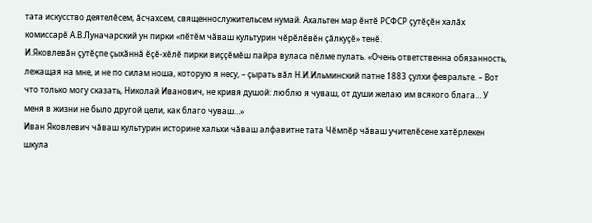тата искусство деятелӗсем, ăсчахсем, священнослужительсем нумай. Ахальтен мар ӗнтӗ РСФСР çутӗçӗн халăх комиссарӗ А.В.Луначарский ун пирки «пӗтӗм чăваш культурин чӗрӗлӗвӗн çăлкуçӗ» тенӗ.
И.Яковлевăн çутӗçпе çыхăннă ӗçӗ-хӗлӗ пирки виççӗмӗш пайра вуласа пӗлме пулать. «Очень ответственна обязанность, лежащая на мне, и не по силам ноша, которую я несу, – çырать вăл Н.И.Ильминский патне 1883 çулхи февральте. – Вот что только могу сказать, Николай Иванович, не кривя душой: люблю я чуваш, от души желаю им всякого блага… У меня в жизни не было другой цели, как благо чуваш…»
Иван Яковлевич чăваш культурин историне хальхи чăваш алфавитне тата Чӗмпӗр чăваш учителӗсене хатӗрлекен шкула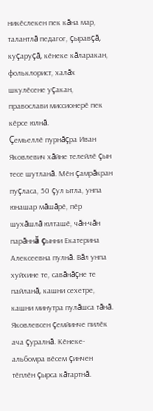никӗслекен пек кăна мар, талантлă педагог, çыравçă, куçаруçă, кӗнеке кăларакан, фольклорист, халăх шкулӗсене уçакан, православи миссионерӗ пек кӗрсе юлнă.
Çемьеллӗ пурнăçра Иван Яковлевич хăйне телейлӗ çын тесе шутланă. Мӗн çамрăкран пуçласа, 50 çул ытла, унпа юнашар мăшăрӗ, пӗр шухăшлă юлташӗ, чăн-чăн парăннă çынни Екатерина Алексеевна пулнă. Вăл унпа хуйхине те, савăнăçне те пайланă, кашни сехетре, кашни минутра пулăшса тăнă. Яковлевсен çемйинче пилӗк ача çуралнă. Кӗнеке-альбомра вӗсем çинчен тӗплӗн çырса кăтартнă.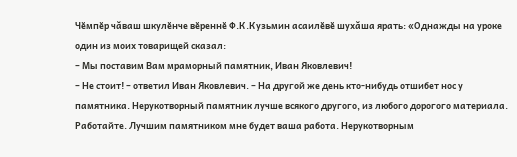Чӗмпӗр чăваш шкулӗнче вӗреннӗ Ф.К.Кузьмин асаилӗвӗ шухăша ярать: «Однажды на уроке один из моих товарищей сказал:
– Мы поставим Вам мраморный памятник, Иван Яковлевич!
– Не стоит! – ответил Иван Яковлевич. – На другой же день кто-нибудь отшибет нос у памятника. Нерукотворный памятник лучше всякого другого, из любого дорогого материала. Работайте. Лучшим памятником мне будет ваша работа. Нерукотворным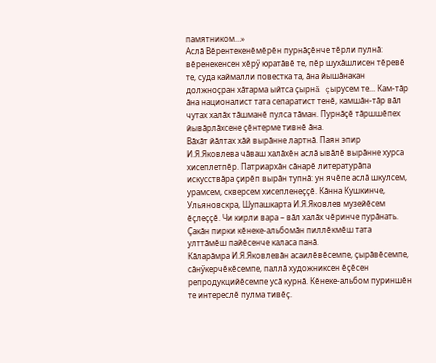памятником…»
Аслă Вӗрентекенӗмӗрӗн пурнăçӗнче тӗрли пулнă: вӗренекенсен хӗрӳ юратăвӗ те, пӗр шухăшлисен тӗревӗ те, суда каймалли повестка та, ăна йышăнакан должноçран хăтарма ыйтса çырнă çырусем те... Кам-тăр ăна националист тата сепаратист тенӗ, камшăн-тăр вăл чутах халăх тăшманӗ пулса тăман. Пурнăçӗ тăршшӗпех йывăрлăхсене çӗнтерме тивнӗ ăна.
Вăхăт йăлтах хăй вырăнне лартнă. Паян эпир И.Я.Яковлева чăваш халăхӗн аслă ывăлӗ вырăнне хурса хисеплетпӗр. Патриархăн сăнарӗ литературăпа искусствăра çирӗп вырăн тупнă: ун ячӗпе аслă шкулсем, урамсем, скверсем хисепленеççӗ. Кăнна Кушкинче, Ульяновскра, Шупашкарта И.Я.Яковлев музейӗсем ӗçлеççӗ. Чи кирли вара – вăл халăх чӗринче пурăнать. Çакăн пирки кӗнеке-альбомăн пиллӗкмӗш тата улттăмӗш пайӗсенче каласа панă.
Кăларăмра И.Я.Яковлевăн асаилӗвӗсемпе, çырăвӗсемпе, сăнӳкерчӗкӗсемпе, паллă художниксен ӗçӗсен репродукцийӗсемпе усă курнă. Кӗнеке-альбом пуриншӗн те интереслӗ пулма тивӗç.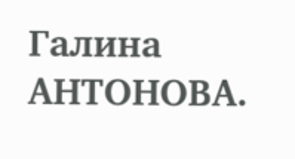Галина АНТОНОВА.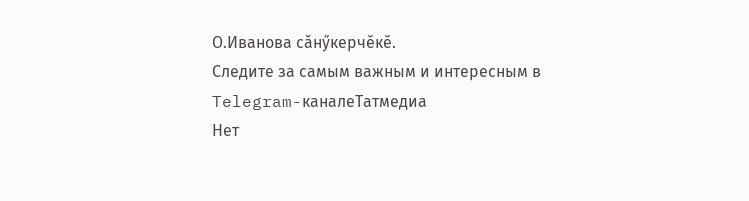О.Иванова сăнӳкерчӗкӗ.
Следите за самым важным и интересным в Telegram-каналеТатмедиа
Нет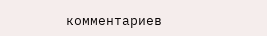комментариев